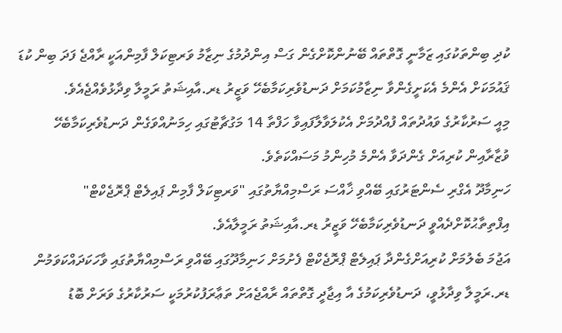ކުދި ބިންތަކުގައި ޒަމާނީ ގޮތްތައް ބޭނުންކޮށްގެން ގަސް އިންދުމުގެ ނިޒާމު ވަރޓިކަލް ފާމިންއަކީ ރާއްޖެ ފަދަ ބިން ކުޑަ ޤައުމަކަށް އެންމެ އެކަށީގެންވާ ނިޒާމުކަމަށް ދަނޑުވެރިކަމާބެހޭ ވަޒީރު ޑރ.އާއިޝަތު ރަމީލާ ވިދާޅުވެއްޖެއެވެ.
މިއީ ސަރުކާރުގެ ވައުދުތައް ފުއްދުމަށް އެކުލަވާލާފައިވާ ހަފްތާ 14 މަގުޗާޓުގައި ހިމަނުއްވަގެން ދަނޑުވެރިކަމާބެހޭ ވުޒާރާއިން ކުރިއަށް ގެންދަވާ އެންމެ މުހިންމު މަސައްކަތެވެ.
ހަނިމާދޫ އެގްރި ސެންޓަރުގައި ބޭއްވި ޚާއްސަ ރަސްމިއްޔާތުގައި "ވަރޓިކަލް ފާމިން ޕައިލެޓް ޕްރޮޖެކްޓް" އިފްތިތާޙުކޮށްދެއްވީ ދަނޑުވެރިކަމާބެހޭ ވަޒީރު ޑރ.އާއިޝަތު ރަމީލާއެވެ.
އަޖުމަ ބެލުމަށް ކުރިއަށްގެންދާ ޕައިލެޓް ޕްރޮޖެކްޓް ފެށުމަށް ހަނިމާދޫގައި ބޭއްވި ރަސްމިއްޔާތުގައި ވާހަކަދައްކަވަމުން ޑރ.ރަމީލާ ވިދާޅުވީ، ދަނޑުވެރިކަމުގެ އާ އިޖާދީ ގޮތްތައް ރާއްޖެއަށް ތަޢާރަފުކުރުމަކީ ސަރުކާރުގެ ވަރަށް ބޮޑު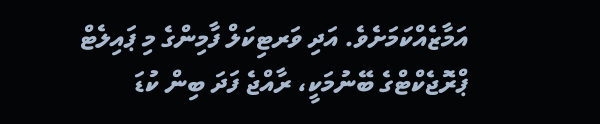އަމާޒެއްކަމަށެވެ. އަދި ވަރޓިކަލް ފާމިންގެ މި ޕައިލެޓް ޕްރޮޖެކްޓްގެ ބޭނުމަކީ، ރާއްޖެ ފަދަ ބިން ކުޑަ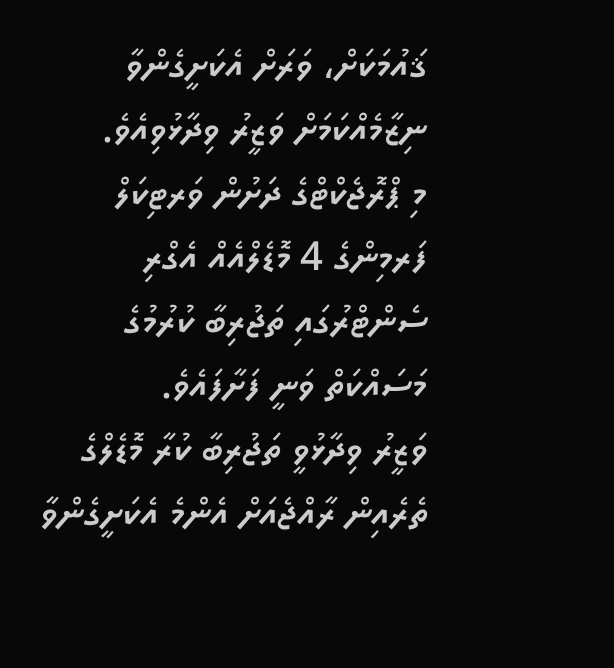ޤައުމަކަށް، ވަރަށް އެކަށީގެންވާ ނިޒާމެއްކަމަށް ވަޒީރު ވިދާޅުވިއެވެ.
މި ޕްރޮޖެކްޓްގެ ދަށުން ވަރޓިކަލް ފަރމިންގެ 4 މޮޑެލްއެއް އެގްރި ސެންޓްރުގައި ތަޖުރިބާ ކުރުމުގެ މަސައްކަތް ވަނީ ފަށާފައެވެ.
ވަޒީރު ވިދާޅުވީ ތަޖުރިބާ ކުރާ މޮޑެލްގެ ތެރެއިން ރާއްޖެއަށް އެންމެ އެކަށީގެންވާ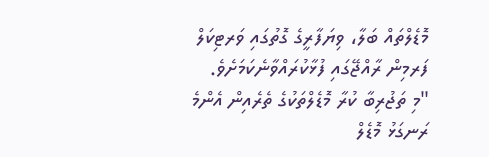މޮޑެލްތައް ބަލާ، ވިޔަފާރީގެ ގޮތުގައި ވަރޓިކަލް ފަރމިން ރާއްޖޭގައި ފުޅާކުރައްވާނެކަމަށެވެ.
"މި ތަޖުރިބާ ކުރާ މޮޑެލްތަކުގެ ތެރެއިން އެންމެ ރަނގަޅު މޮޑެލް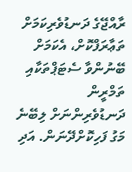ރާއްޖޭގެ ދަނޑުވެރިކަމަށް ތަޢާރަފްކޮށް، އެކަމަށް ބޭނުންވާ ސެޓަޕްތަކާއި ތަމްރީން ދަނޑުވެރިންނަށް ލިބޭނެ މަގު ފަހިކޮށްދޭނަން. އަދި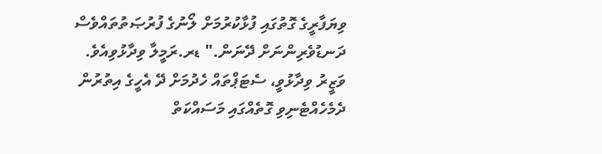ވިޔަފާރީގެ ގޮތުގައި ފުޅާކުރުމަށް ލޯނުގެ ފުރުޞަތުތައްވެސް ދަނޑުވެރިންނަށް ދޭނަން." ޑރ.ރަމީލާ ވިދާޅުވިއެވެ.
ވަޒީރު ވިދާޅުވީ، ސެޓަޕްތައް ހެދުމަށް ދޭ އެހީގެ އިތުރުން ދެމެހެއްޓެނިވި ގޮތެއްގައި މަސައްކަތް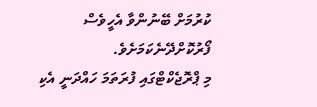ކުރުމަށް ބޭނުންވާ އެހީވެސް ފޯރުކޮށްދޭނެކަމަށެވެ.
މި ޕްރޮޖެކްޓްގައި ފުރަތަމަ ހައްދަނީ އެކި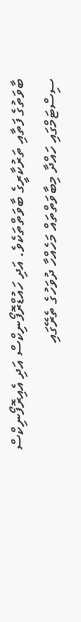ބާވަތުގެ ފަތާއި ތަރުކާރީގެ ބާވަތްތަކެވެ. އަދި ހައުޑްރޮފޯނިކްސް އަދި އެއިރޮފޯނިކްސް ސިސްޓަމްގައި ހައްދާ މިބާވަތްތައް މަހެއްހާ ދުވަހުގެ ތެރޭގައި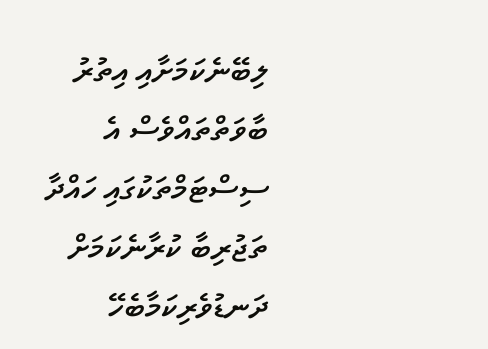ލިބޭނެކަމަށާއި އިތުރު ބާވަތްތައްވެސް އެ ސިސްޓަމްތަކުގައި ހައްދާ ތަޖުރިބާ ކުރާނެކަމަށް ދަނޑުވެރިކަމާބެހޭ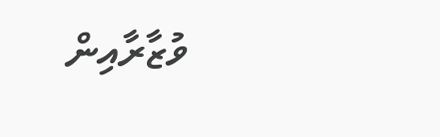ވުޒާރާއިން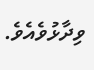ވިދާޅުވެއެވެ.